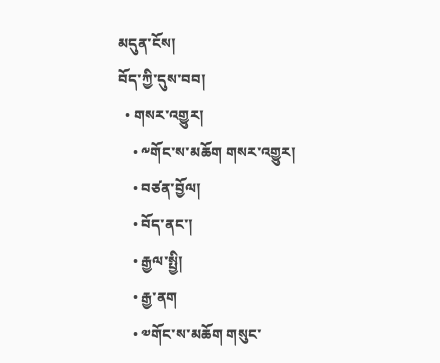མདུན་ངོས།
བོད་ཀྱི་དུས་བབ།
  • གསར་འགྱུར།
    • ༸གོང་ས་མཆོག གསར་འགྱུར།
    • བཙན་བྱོལ།
    • བོད་ནང་།
    • རྒྱལ་སྤྱི།
    • རྒྱ་ནག
    • ༧གོང་ས་མཆོག གསུང་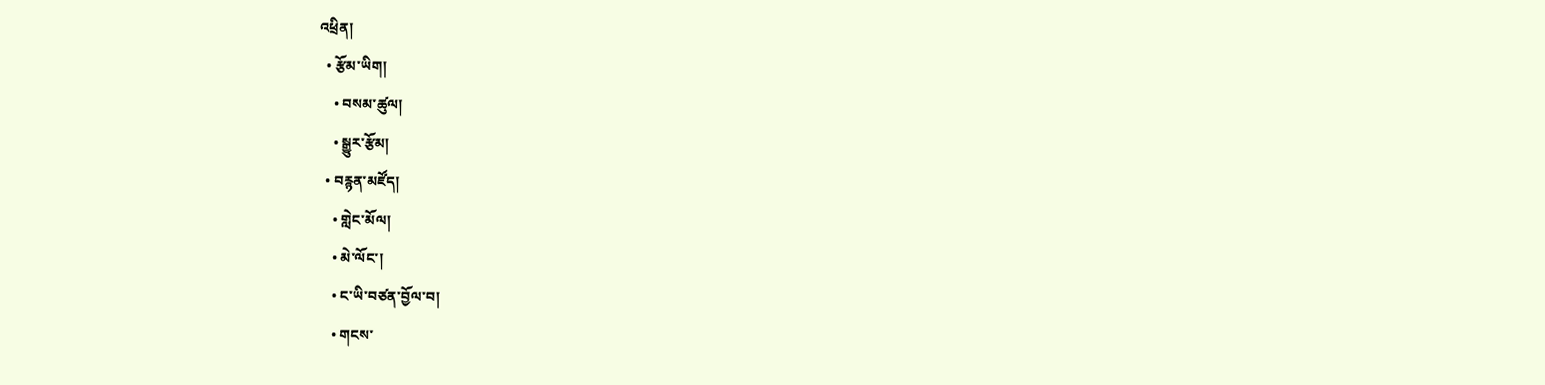འཕྲིན།
  • རྩོམ་ཡིག།
    • བསམ་ཚུལ།
    • སྒྱུར་རྩོམ།
  • བརྙན་མཛོད།
    • གླེང་མོལ།
    • མེ་ལོང་།
    • ང་ཡི་བཙན་བྱོལ་བ།
    • གངས་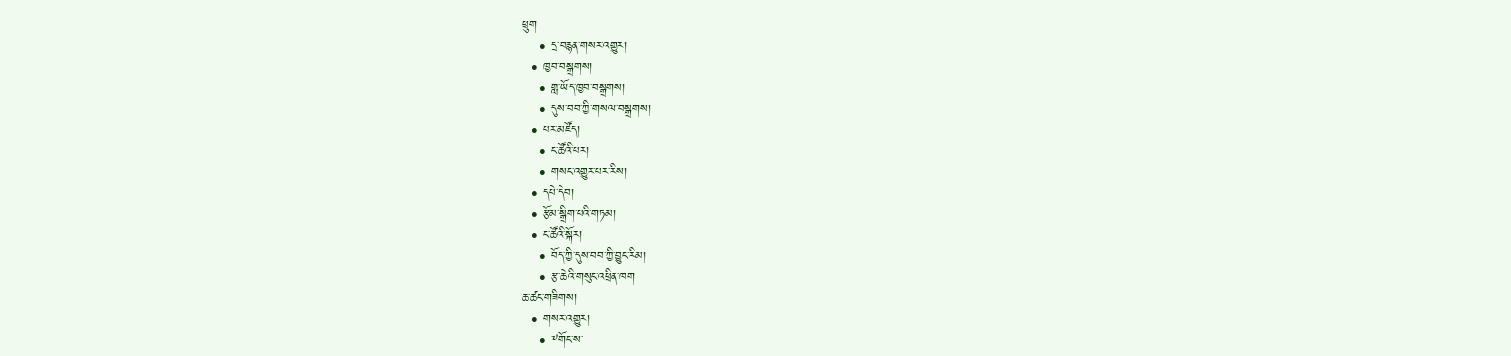ཕྲུག
    • དྲ་བརྙན་གསར་འགྱུར།
  • ཁྱབ་བསྒྲགས།
    • གླ་ཡོད་ཁྱབ་བསྒྲགས།
    • དུས་བབ་ཀྱི་གསལ་བསྒྲགས།
  • པར་མཛོད།
    • ང་ཚོའི་པར།
    • གསང་འགྱུར་པར་རིས།
  • དཔེ་དེབ།
  • རྩོམ་སྒྲིག་པའི་གཏམ།
  • ང་ཚོའི་སྐོར།
    • བོད་ཀྱི་དུས་བབ་ཀྱི་བྱུང་རིམ།
    • རྩ་ཆེའི་གསུང་འཕྲིན་ཁག
ཆ་ཚང་གཟིགས།
  • གསར་འགྱུར།
    • ༸གོང་ས་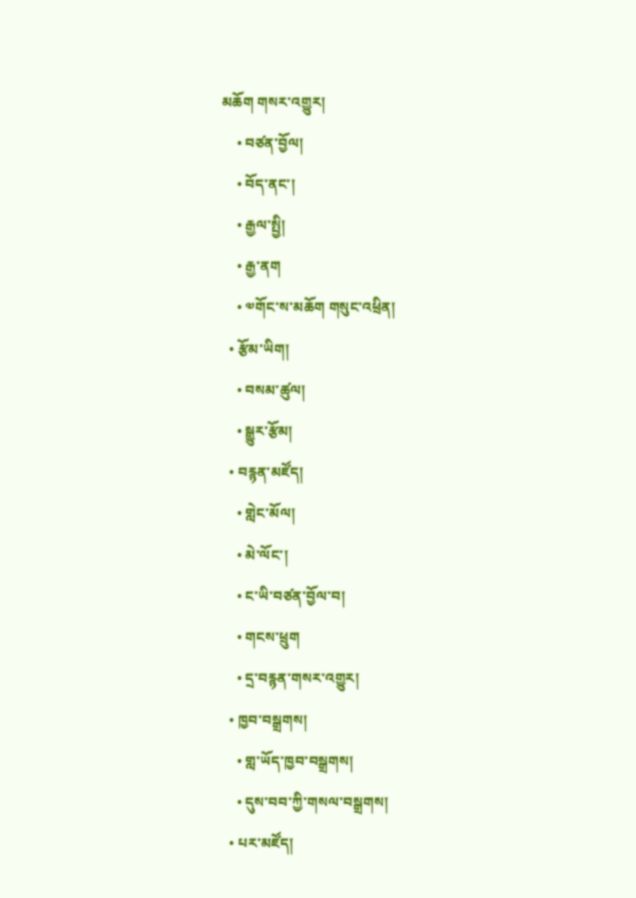མཆོག གསར་འགྱུར།
    • བཙན་བྱོལ།
    • བོད་ནང་།
    • རྒྱལ་སྤྱི།
    • རྒྱ་ནག
    • ༧གོང་ས་མཆོག གསུང་འཕྲིན།
  • རྩོམ་ཡིག།
    • བསམ་ཚུལ།
    • སྒྱུར་རྩོམ།
  • བརྙན་མཛོད།
    • གླེང་མོལ།
    • མེ་ལོང་།
    • ང་ཡི་བཙན་བྱོལ་བ།
    • གངས་ཕྲུག
    • དྲ་བརྙན་གསར་འགྱུར།
  • ཁྱབ་བསྒྲགས།
    • གླ་ཡོད་ཁྱབ་བསྒྲགས།
    • དུས་བབ་ཀྱི་གསལ་བསྒྲགས།
  • པར་མཛོད།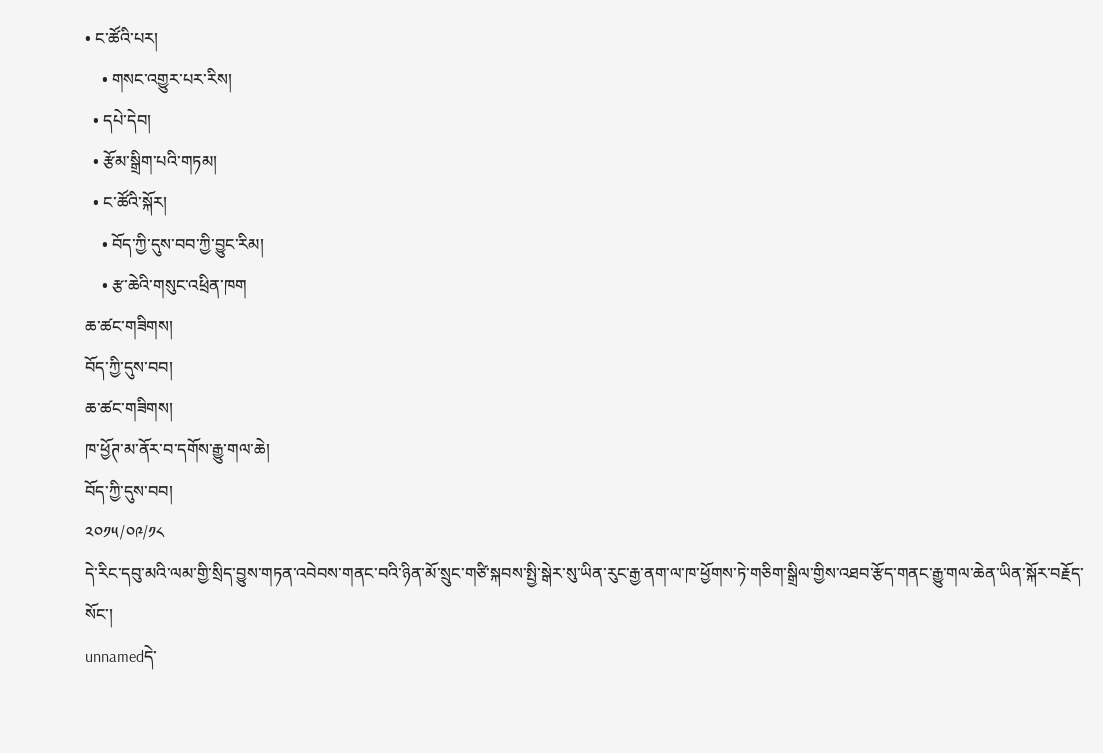• ང་ཚོའི་པར།
    • གསང་འགྱུར་པར་རིས།
  • དཔེ་དེབ།
  • རྩོམ་སྒྲིག་པའི་གཏམ།
  • ང་ཚོའི་སྐོར།
    • བོད་ཀྱི་དུས་བབ་ཀྱི་བྱུང་རིམ།
    • རྩ་ཆེའི་གསུང་འཕྲིན་ཁག
ཆ་ཚང་གཟིགས།
བོད་ཀྱི་དུས་བབ།
ཆ་ཚང་གཟིགས།
ཁ་ཕྱོཊ་མ་ནོར་བ་དགོས་རྒྱུ་གལ་ཆེ།
བོད་ཀྱི་དུས་བབ།
༢༠༡༥/༠༩/༡༨
དེ་རིང་དབུ་མའི་ལམ་གྱི་སྲིད་བྱུས་གཏན་འབེབས་གནང་བའི་ཉིན་མོ་སྲུང་གཙི་སྐབས་སྤྱི་སྒེར་སུ་ཡིན་རུང་རྒྱ་ནག་ལ་ཁ་ཕྱོགས་ཏེ་གཅིག་སྒྲིལ་གྱིས་འཐབ་རྩོད་གནང་རྒྱུ་གལ་ཆེན་ཡིན་སྐོར་བརྗོད་སོང་།
unnamedདེ་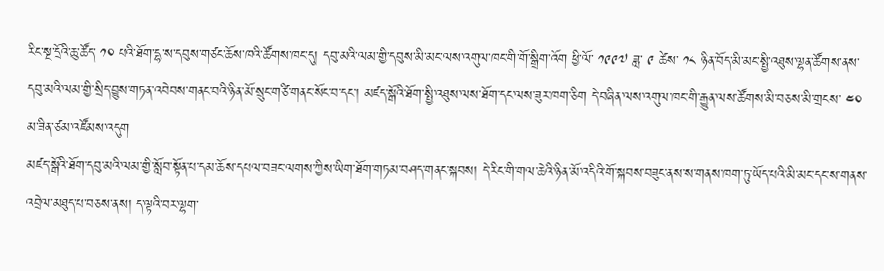རིང་སྔ་དྲོའི་ཆུ་ཚོད་ ༡༠ པའི་ཐོག་དྷ་ས་དབུས་གཙང་ཆོས་ཁའི་ཚོགས་ཁང་དུ། དབུ་མའི་ལམ་གྱི་དབུས་མི་མང་ལས་འགུལ་ཁང་གི་གོ་སྒྲིག་འོག ཕྱི་ལོ་ ༡༩༩༧ ཟླ་ ༩ ཚེས་ ༡༨ ཉིན་བོད་མི་མང་སྤྱི་འཐུས་ལྷན་ཚོགས་ནས་དབུ་མའི་ལམ་གྱི་སྲིད་བྱུས་གཏན་འབེབས་གནང་བའི་ཉིན་མོ་སྲུང་གཙི་གནང་སོང་བ་དང་། མཛད་སྒོའི་ཐོག་སྤྱི་འཐུས་ལས་ཐོག་དང་ལས་ཟུར་ཁག་ཅིག དེ་བཞིན་ལས་འགུལ་ཁང་གི་རྒྱུན་ལས་ཚོགས་མི་བཅས་མི་གྲངས་ ༤༠ མ་ཟིན་ཙམ་འཛོམས་འདུག
མཛད་སྒོའི་ཐོག་དབུ་མའི་ལམ་གྱི་སློབ་སྟོན་པ་དམ་ཆོས་དཔལ་བཟང་ལགས་ཀྱིས་ཡིག་ཐོག་གཏམ་བཤད་གནང་སྐབས། དེ་རིང་གི་གལ་ཆེའི་ཉིན་མོ་འདིའི་གོ་སྐབས་བཟུང་ནས་ས་གནས་ཁག་ཏུ་ཡོད་པའི་མི་མང་དང་ས་གནས་འབྲེལ་མཐུད་པ་བཅས་ནས། ད་ལྟའི་བར་ལྷག་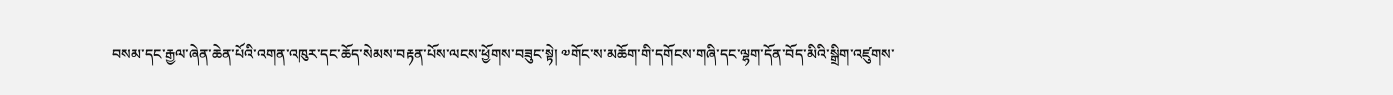བསམ་དང་རྒྱལ་ཞེན་ཆེན་པོའི་འགན་འཁུར་དང་ཆོད་སེམས་བརྟན་པོས་ལངས་ཕྱོགས་བཟུང་སྟེ། ༧གོང་ས་མཆོག་གི་དགོངས་གཞི་དང་ལྷག་དོན་བོད་མིའི་སྒྲིག་འཛུགས་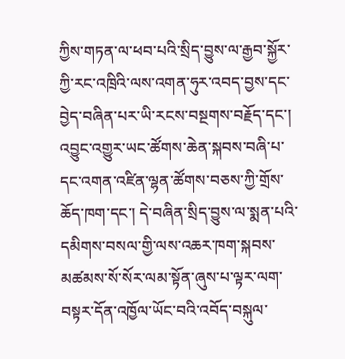ཀྱིས་གཏན་ལ་ཕབ་པའི་སྲིད་བྱུས་ལ་རྒྱབ་སྐྱོར་ཀྱི་རང་འཁྲིའི་ལས་འགན་ཧུར་འབད་བྱས་དང་བྱེད་བཞིན་པར་ཡི་རངས་བསྔགས་བརྗོད་དང་། འབྱུང་འགྱུར་ཡང་ཚོགས་ཆེན་སྐབས་བཞི་པ་དང་འགན་འཛིན་ལྷན་ཚོགས་བཅས་ཀྱི་གྲོས་ཆོད་ཁག་དང་། དེ་བཞིན་སྲིད་བྱུས་ལ་སྨན་པའི་དམིགས་བསལ་གྱི་ལས་འཆར་ཁག་སྐབས་མཚམས་སོ་སོར་ལམ་སྟོན་ཞུས་པ་ལྟར་ལག་བསྟར་དོན་འཁྱོལ་ཡོང་བའི་འབོད་བསྐུལ་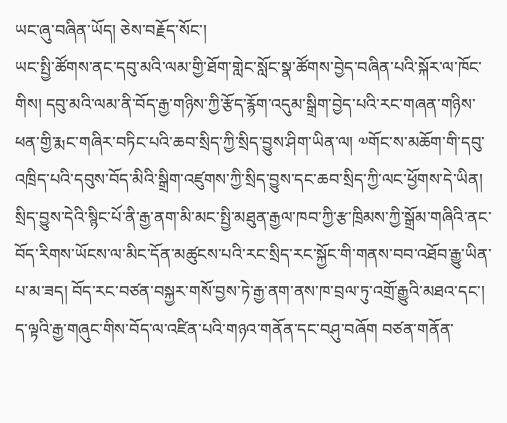ཡང་ཞུ་བཞིན་ཡོད། ཅེས་བརྗོད་སོང་།
ཡང་སྤྱི་ཚོགས་ནང་དབུ་མའི་ལམ་གྱི་ཐོག་གླེང་སློང་སྣ་ཚོགས་བྱེད་བཞིན་པའི་སྐོར་ལ་ཁོང་གིས། དབུ་མའི་ལམ་ནི་བོད་རྒྱ་གཉིས་ཀྱི་རྩོད་རྙོག་འདུམ་སྒྲིག་བྱེད་པའི་རང་གཞན་གཉིས་ཕན་གྱི་རྨང་གཞིར་བཏིང་པའི་ཆབ་སྲིད་ཀྱི་སྲིད་བྱུས་ཤིག་ཡིན་ལ། ༧གོང་ས་མཆོག་གི་དབུ་འཁྲིད་པའི་དབུས་བོད་མིའི་སྒྲིག་འཛུགས་ཀྱི་སྲིད་བྱུས་དང་ཆབ་སྲིད་ཀྱི་ལང་ཕྱོགས་དེ་ཡིན། སྲིད་བྱུས་དེའི་སྙིང་པོ་ནི་རྒྱ་ནག་མི་མང་སྤྱི་མཐུན་རྒྱལ་ཁབ་ཀྱི་རྩ་ཁྲིམས་ཀྱི་སྒྲོམ་གཞིའི་ནང་བོད་རིགས་ཡོངས་ལ་མིང་དོན་མཚུངས་པའི་རང་སྲིད་རང་སྐྱོང་གི་གནས་བབ་འཐོབ་རྒྱུ་ཡིན་པ་མ་ཟད། བོད་རང་བཙན་བསྐྱར་གསོ་བྱས་ཏེ་རྒྱ་ནག་ནས་ཁ་བྲལ་ཏུ་འགྲོ་རྒྱུའི་མཐའ་དང་། ད་ལྟའི་རྒྱ་གཞུང་གིས་བོད་ལ་འཛིན་པའི་གཉའ་གནོན་དང་བཤུ་བཞོག བཙན་གནོན་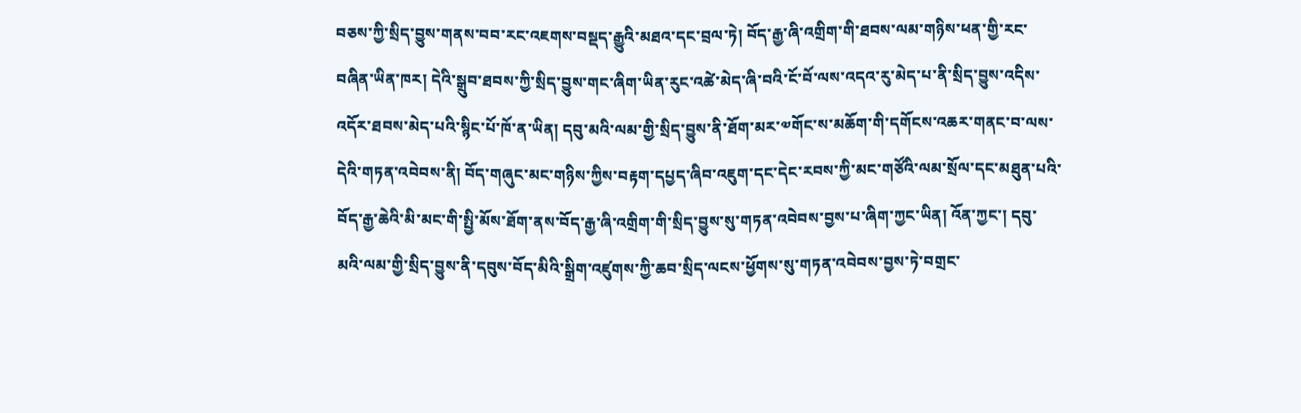བཅས་ཀྱི་སྲིད་བྱུས་གནས་བབ་རང་འཇགས་བསྡད་རྒྱུའི་མཐའ་དང་བྲལ་ཏེ། བོད་རྒྱ་ཞི་འགྲིག་གི་ཐབས་ལམ་གཉིས་ཕན་གྱི་རང་བཞིན་ཡིན་ཁར། དེའི་སྒྲུབ་ཐབས་ཀྱི་སྲིད་བྱུས་གང་ཞིག་ཡིན་རུང་འཚེ་མེད་ཞི་བའི་ངོ་བོ་ལས་འདའ་རུ་མེད་པ་ནི་སྲིད་བྱུས་འདིས་འདོར་ཐབས་མེད་པའི་སྙིང་པོ་ཁོ་ན་ཡིན། དབུ་མའི་ལམ་གྱི་སྲིད་བྱུས་ནི་ཐོག་མར་༧གོང་ས་མཆོག་གི་དགོངས་འཆར་གནང་བ་ལས་དེའི་གཏན་འབེབས་ནི། བོད་གཞུང་མང་གཉིས་ཀྱིས་བརྟག་དཔྱད་ཞིབ་འཇུག་དང་དེང་རབས་ཀྱི་མང་གཙོའི་ལམ་སྲོལ་དང་མཐུན་པའི་བོད་རྒྱ་ཆེའི་མི་མང་གི་སྤྱི་མོས་ཐོག་ནས་བོད་རྒྱ་ཞི་འགྲིག་གི་སྲིད་བྱུས་སུ་གཏན་འབེབས་བྱས་པ་ཞིག་ཀྱང་ཡིན། འོན་ཀྱང་། དབུ་མའི་ལམ་གྱི་སྲིད་བྱུས་ནི་དབུས་བོད་མིའི་སྒྲིག་འཛུགས་ཀྱི་ཆབ་སྲིད་ལངས་ཕྱོགས་སུ་གཏན་འབེབས་བྱས་ཏེ་བགྲང་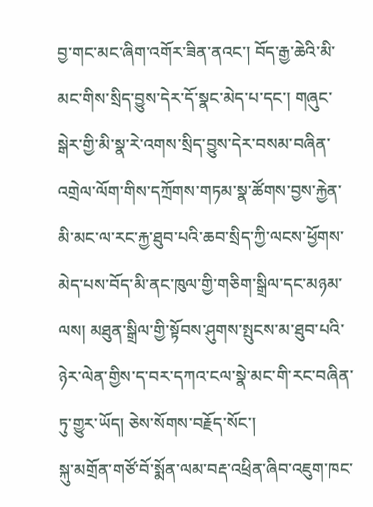བྱ་གང་མང་ཞིག་འགོར་ཟིན་ནའང་། བོད་རྒྱ་ཆེའི་མི་མང་གིས་སྲིད་བྱུས་དེར་དོ་སྣང་མེད་པ་དང་། གཞུང་སྒེར་གྱི་མི་སྣ་རེ་འགས་སྲིད་བྱུས་དེར་བསམ་བཞིན་འགྲེལ་ལོག་གིས་དཀྲོགས་གཏམ་སྣ་ཚོགས་བྱས་རྐྱེན་མི་མང་ལ་རང་རྐྱ་ཐུབ་པའི་ཆབ་སྲིད་ཀྱི་ལངས་ཕྱོགས་མེད་པས་བོད་མི་ནང་ཁུལ་གྱི་གཅིག་སྒྲིལ་དང་མཉམ་ལས། མཐུན་སྒྲིལ་གྱི་སྟོབས་ཤུགས་སྤུངས་མ་ཐུབ་པའི་ཉེར་ལེན་གྱིས་ད་བར་དཀའ་ངལ་སྣེ་མང་གི་རང་བཞིན་ཏུ་གྱུར་ཡོད། ཅེས་སོགས་བརྗོད་སོང་།
སྐུ་མགྲོན་གཙོ་བོ་སྨོན་ལམ་བརྡ་འཕྲིན་ཞིབ་འཇུག་ཁང་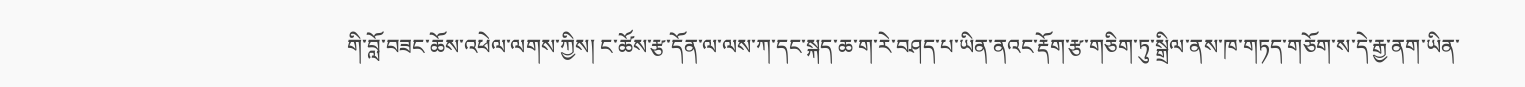གི་བློ་བཟང་ཆོས་འཕེལ་ལགས་ཀྱིས། ང་ཚོས་རྩ་དོན་ལ་ལས་ཀ་དང་སྐད་ཆ་ག་རེ་བཤད་པ་ཡིན་ནའང་རྡོག་རྩ་གཅིག་ཏུ་སྒྲིལ་ནས་ཁ་གཏད་གཅོག་ས་དེ་རྒྱ་ནག་ཡིན་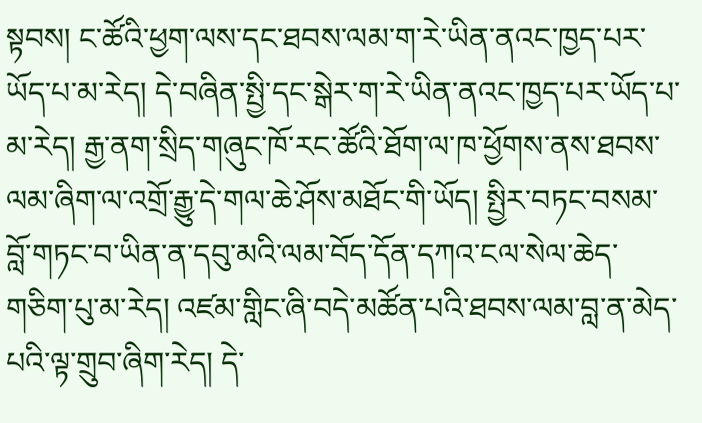སྟབས། ང་ཚོའི་ཕྱག་ལས་དང་ཐབས་ལམ་ག་རེ་ཡིན་ནའང་ཁྱད་པར་ཡོད་པ་མ་རེད། དེ་བཞིན་སྤྱི་དང་སྒེར་ག་རེ་ཡིན་ནའང་ཁྱད་པར་ཡོད་པ་མ་རེད། རྒྱ་ནག་སྲིད་གཞུང་ཁོ་རང་ཚོའི་ཐོག་ལ་ཁ་ཕྱོགས་ནས་ཐབས་ལམ་ཞིག་ལ་འགྲོ་རྒྱུ་དེ་གལ་ཆེ་ཤོས་མཐོང་གི་ཡོད། སྤྱིར་བཏང་བསམ་བློ་གཏང་བ་ཡིན་ན་དབུ་མའི་ལམ་བོད་དོན་དཀའ་ངལ་སེལ་ཆེད་གཅིག་པུ་མ་རེད། འཛམ་གླིང་ཞི་བདེ་མཚོན་པའི་ཐབས་ལམ་བླ་ན་མེད་པའི་ལྟ་གྲུབ་ཞིག་རེད། དེ་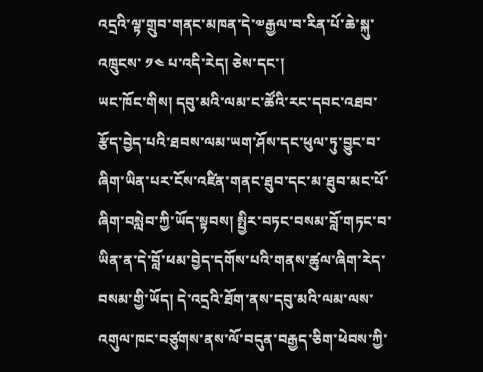འདྲའི་ལྟ་གྲུབ་གནང་མཁན་དེ་༧རྒྱལ་བ་རིན་པོ་ཆེ་སྐུ་འཁྲུངས་ ༡༤ པ་འདི་རེད། ཅེས་དང་།
ཡང་ཁོང་གིས། དབུ་མའི་ལམ་ང་ཚོའི་རང་དབང་འཐབ་རྩོད་བྱེད་པའི་ཐབས་ལམ་ཡག་ཤོས་དང་ཕུལ་ཏུ་བྱུང་བ་ཞིག་ཡིན་པར་ངོས་འཛིན་གནང་ཐུབ་དང་མ་ཐུབ་མང་པོ་ཞིག་བསླེབ་ཀྱི་ཡོད་སྟབས། སྤྱིར་བཏང་བསམ་བློ་གཏང་བ་ཡིན་ན་དེ་བློ་ཕམ་བྱེད་དགོས་པའི་གནས་ཚུལ་ཞིག་རེད་བསམ་གྱི་ཡོད། དེ་འདྲའི་ཐོག་ནས་དབུ་མའི་ལམ་ལས་འགུལ་ཁང་བཙུགས་ནས་ལོ་བདུན་བརྒྱད་ཅིག་ཕེབས་ཀྱི་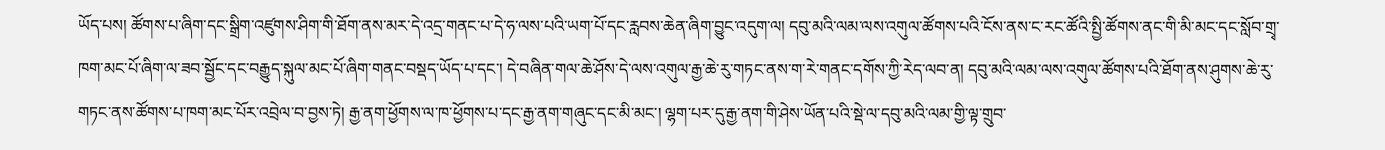ཡོད་པས། ཚོགས་པ་ཞིག་དང་སྒྲིག་འཛུགས་ཤིག་གི་ཐོག་ནས་མར་དེ་འདྲ་གནང་པ་དེ་ཧ་ལས་པའི་ཡག་པོ་དང་རླབས་ཆེན་ཞིག་བྱུང་འདུག་ལ། དབུ་མའི་ལམ་ལས་འགུལ་ཚོགས་པའི་ངོས་ནས་ང་རང་ཚོའི་སྤྱི་ཚོགས་ནང་གི་མི་མང་དང་སློབ་གྲྭ་ཁག་མང་པོ་ཞིག་ལ་ཟབ་སྦྱོང་དང་བརྒྱུད་སྐུལ་མང་པོ་ཞིག་གནང་བསྡད་ཡོད་པ་དང་། དེ་བཞིན་གལ་ཆེ་ཤོས་དེ་ལས་འགུལ་རྒྱ་ཆེ་རུ་གཏང་ནས་ག་རེ་གནང་དགོས་ཀྱི་རེད་ལབ་ན། དབུ་མའི་ལམ་ལས་འགུལ་ཚོགས་པའི་ཐོག་ནས་ཤུགས་ཆེ་རུ་གཏང་ནས་ཚོགས་པ་ཁག་མང་པོར་འབྲེལ་བ་བྱས་ཏེ། རྒྱ་ནག་ཕྱོགས་ལ་ཁ་ཕྱོགས་པ་དང་རྒྱ་ནག་གཞུང་དང་མི་མང་། ལྷག་པར་དུ་རྒྱ་ནག་གི་ཤེས་ཡོན་པའི་སྡེ་ལ་དབུ་མའི་ལམ་གྱི་ལྟ་གྲུབ་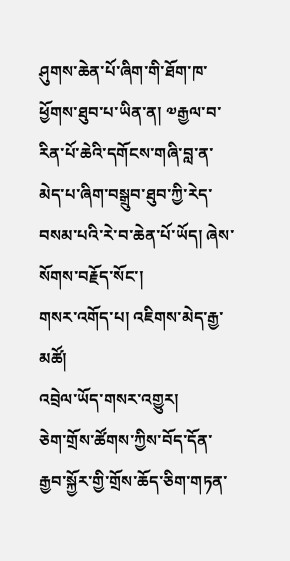ཤུགས་ཆེན་པོ་ཞིག་གི་ཐོག་ཁ་ཕྱོགས་ཐུབ་པ་ཡིན་ན། ༧རྒྱལ་བ་རིན་པོ་ཆེའི་དགོངས་གཞི་བླ་ན་མེད་པ་ཞིག་བསྒྲུབ་ཐུབ་ཀྱི་རེད་བསམ་པའི་རེ་བ་ཆེན་པོ་ཡོད། ཞེས་སོགས་བརྗོད་སོང་།
གསར་འགོད་པ། འཇིགས་མེད་རྒྱ་མཚོ།
འབྲེལ་ཡོད་གསར་འགྱུར།
ཅེག་གྲོས་ཚོགས་ཀྱིས་བོད་དོན་རྒྱབ་སྐྱོར་གྱི་གྲོས་ཆོད་ཅིག་གཏན་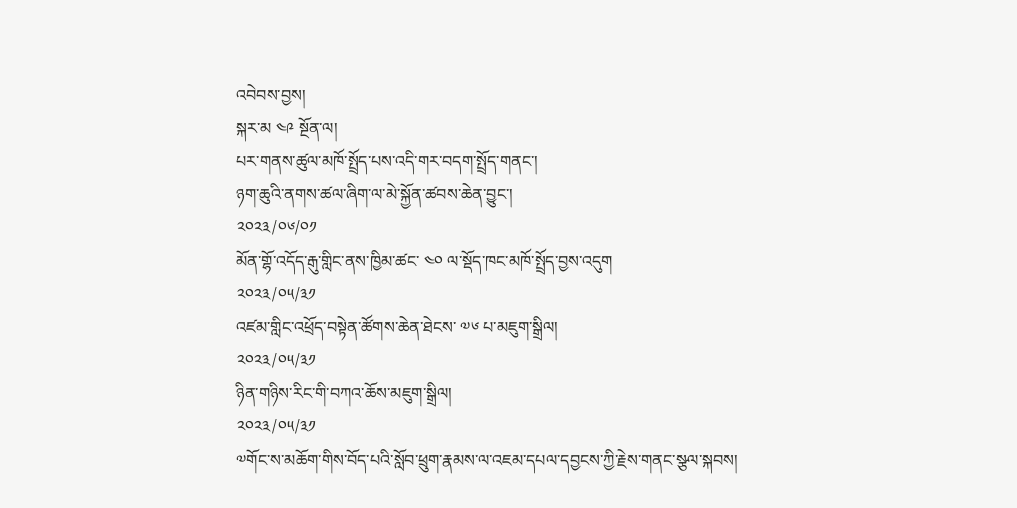འབེབས་བྱས།
སྐར་མ ༤༩ སྔོན་ལ།
པར་གནས་ཚུལ་མཁོ་སྤྲོད་པས་འདི་གར་བདག་སྤྲོད་གནང་།
ཉག་ཆུའི་ནགས་ཚལ་ཞིག་ལ་མེ་སྐྱོན་ཚབས་ཆེན་བྱུང་།
༢༠༢༣/༠༦/༠༡
མོན་གྷོ་འདོད་རྒུ་གླིང་ནས་ཁྱིམ་ཚང་ ༤༠ ལ་སྡོད་ཁང་མཁོ་སྤྲོད་བྱས་འདུག
༢༠༢༣/༠༥/༣༡
འཛམ་གླིང་འཕྲོད་བསྟེན་ཚོགས་ཆེན་ཐེངས་ ༧༦ པ་མཇུག་སྒྲིལ།
༢༠༢༣/༠༥/༣༡
ཉིན་གཉིས་རིང་གི་བཀའ་ཆོས་མཇུག་སྒྲིལ།
༢༠༢༣/༠༥/༣༡
༧གོང་ས་མཆོག་གིས་བོད་པའི་སློབ་ཕྲུག་རྣམས་ལ་འཇམ་དཔལ་དབྱངས་ཀྱི་རྗེས་གནང་སྩལ་སྐབས།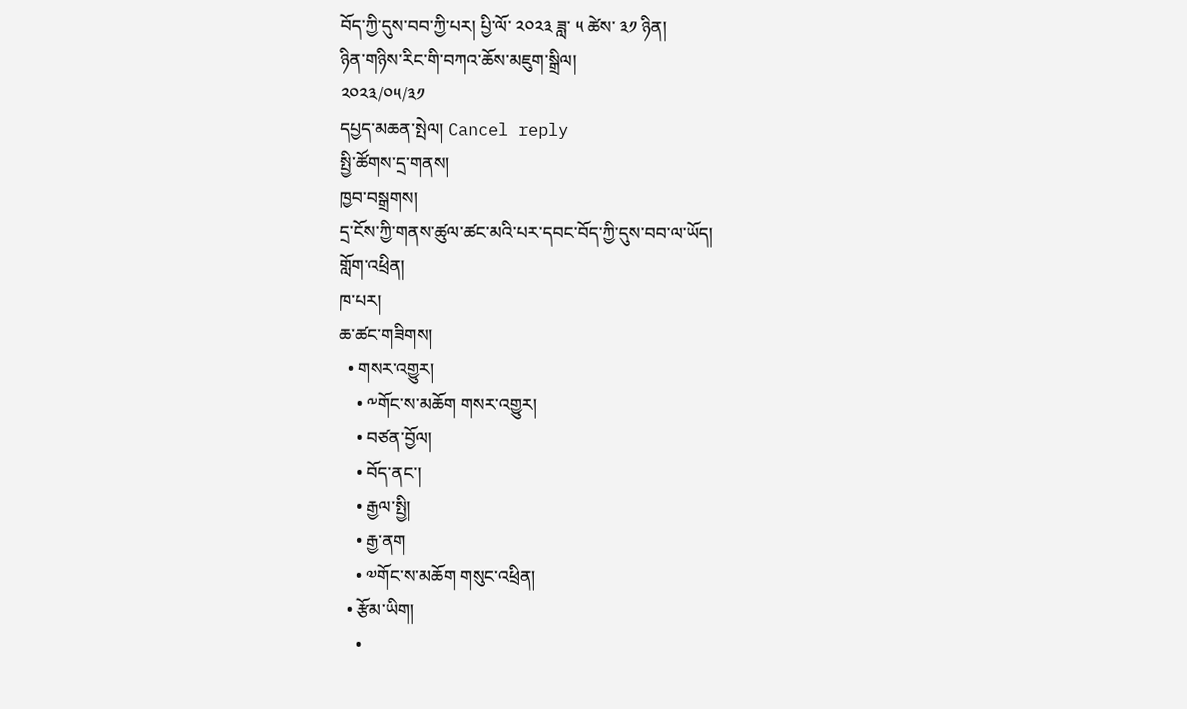བོད་ཀྱི་དུས་བབ་ཀྱི་པར། པྱི་ལོ་ ༢༠༢༣ ཟླ་ ༥ ཚེས་ ༣༡ ཉིན།
ཉིན་གཉིས་རིང་གི་བཀའ་ཆོས་མཇུག་སྒྲིལ།
༢༠༢༣/༠༥/༣༡
དཔྱད་མཆན་སྤེལ། Cancel reply
སྤྱི་ཚོགས་དྲ་གནས།
ཁྱབ་བསྒྲགས།
དྲ་ངོས་ཀྱི་གནས་ཚུལ་ཚང་མའི་པར་དབང་བོད་ཀྱི་དུས་བབ་ལ་ཡོད།
གློག་འཕྲིན།
ཁ་པར།
ཆ་ཚང་གཟིགས།
  • གསར་འགྱུར།
    • ༸གོང་ས་མཆོག གསར་འགྱུར།
    • བཙན་བྱོལ།
    • བོད་ནང་།
    • རྒྱལ་སྤྱི།
    • རྒྱ་ནག
    • ༧གོང་ས་མཆོག གསུང་འཕྲིན།
  • རྩོམ་ཡིག།
    •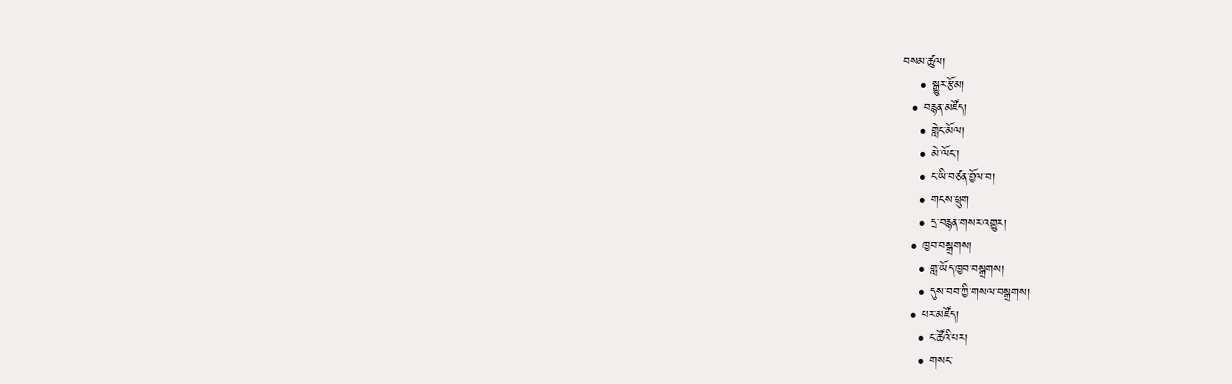བསམ་ཚུལ།
    • སྒྱུར་རྩོམ།
  • བརྙན་མཛོད།
    • གླེང་མོལ།
    • མེ་ལོང་།
    • ང་ཡི་བཙན་བྱོལ་བ།
    • གངས་ཕྲུག
    • དྲ་བརྙན་གསར་འགྱུར།
  • ཁྱབ་བསྒྲགས།
    • གླ་ཡོད་ཁྱབ་བསྒྲགས།
    • དུས་བབ་ཀྱི་གསལ་བསྒྲགས།
  • པར་མཛོད།
    • ང་ཚོའི་པར།
    • གསང་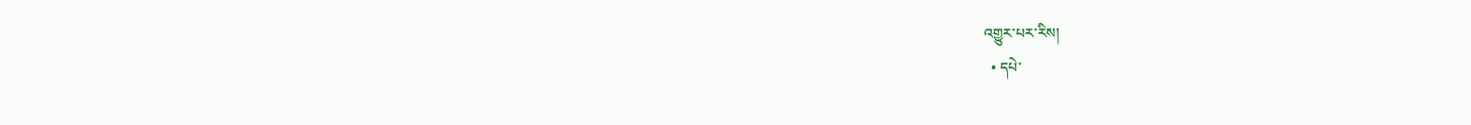འགྱུར་པར་རིས།
  • དཔེ་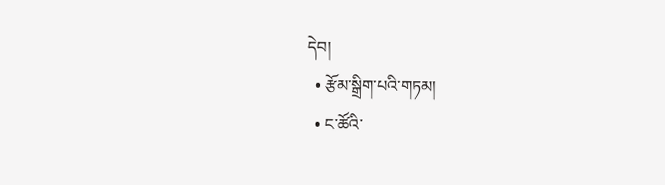དེབ།
  • རྩོམ་སྒྲིག་པའི་གཏམ།
  • ང་ཚོའི་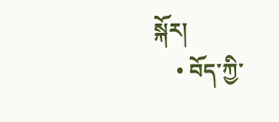སྐོར།
    • བོད་ཀྱི་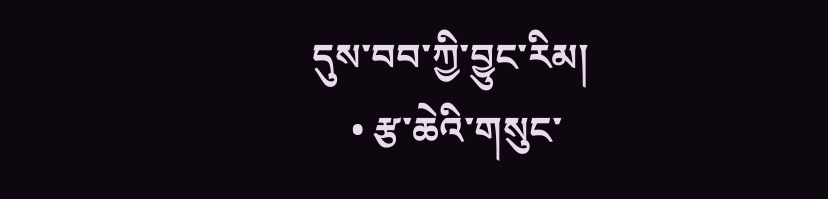དུས་བབ་ཀྱི་བྱུང་རིམ།
    • རྩ་ཆེའི་གསུང་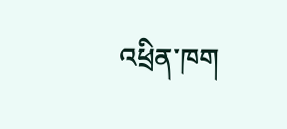འཕྲིན་ཁག